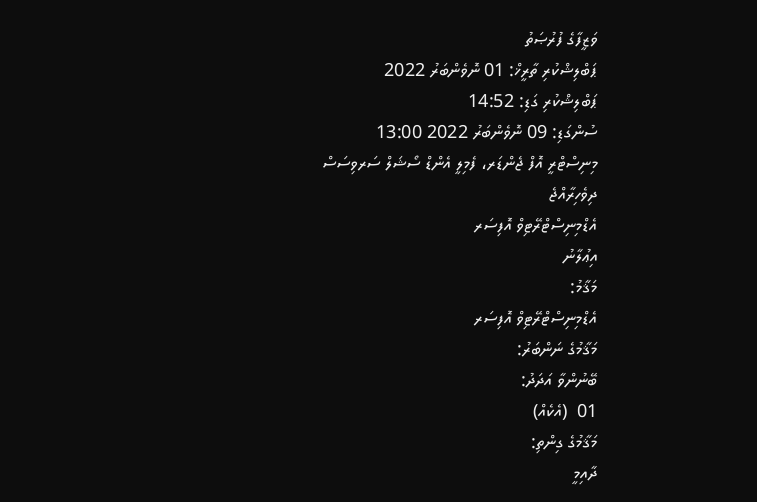ވަޒީފާގެ ފުރުޞަތު
ޕަބްލިޝްކުރި ތާރީޚް: 01 ނޮވެންބަރު 2022
ޕަބްލިޝްކުރި ގަޑި: 14:52
ސުންގަޑި: 09 ނޮވެންބަރު 2022 13:00
މިނިސްޓްރީ އޮފް ޖެންޑަރ، ފެމިލީ އެންޑް ސޯޝަލް ސަރވިސަސް
ދިވެހިރާއްޖެ
އެޑްމިނިސްޓްރޭޓިވް އޮފިސަރ
އިޢުލާނު
މަޤާމު:
އެޑްމިނިސްޓްރޭޓިވް އޮފިސަރ
މަޤާމުގެ ނަންބަރު:
ބޭނުންވާ އަދަދު:
01  (އެކެއް)
މަޤާމުގެ ގިންތި:
ދާއިމީ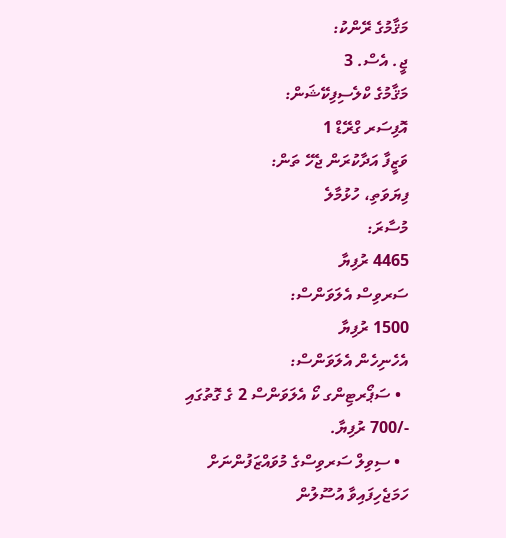މަޤާމުގެ ރޭންކު:
ޖީ. އެސް. 3
މަޤާމުގެ ކްލެސިފިކޭޝަން:
އޮފިސަރ ގްރޭޑް 1
ވަޒީފާ އަދާކުރަން ޖެހޭ ތަން:
ފިޔަވަތި، ހުޅުމާލެ
މުސާރަ:
4465 ރުފިޔާ
ސަރވިސް އެލަވަންސް:
1500 ރުފިޔާ
އެހެނިހެން އެލަވަންސް:
  • ސަޕޯރޓިންގ ކޯ އެލަވަންސް 2 ގެ ގޮތުގައި -/700 ރުފިޔާ.
  • ސިވިލް ސަރވިސްގެ މުވައްޒަފުންނަށް ހަމަޖެހިފައިވާ އުސޫލުން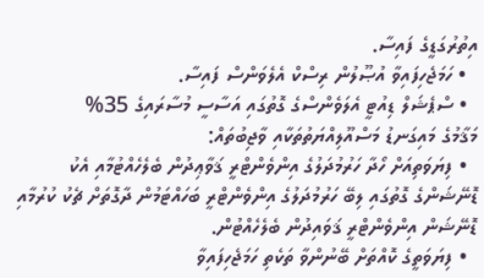އިތުރުގަޑީގެ ފައިސާ.
  • ހަމަޖެހިފައިވާ އުޞޫލުން ރިސްކް އެލެވަންސް ފައިސާ.
  • ސްޕެޝަލް ޑިއުޓީ އެލަވެންސްގެ ގޮތުގައި އަސާސީ މުސާރައިގެ 35%
މަޤާމުގެ މައިގަނޑު މަސްއޫލިއްޔަތުތަކާއި ވާޖިބުތައް:
  • ފިޔަވަތިއަށް ހޯދާ ހަރުމުދަލުގެ އިންވެންޓްރީ ޤަވާޢިދުން ބެލެހެއްޓުމާއި އެކު ޑޮނޭޝަންގެ ގޮތުގައި ލިބޭ ހަރުމުދަލުގެ އިންވެންޓްރީ ބަހައްޓަމުން ދާގޮތަށް ޗެކު ކުރުމާއި ޑޮނޭޝަން އިންވެންޓްރީ ޤަވައިދުން ބެލެހެއްޓުން.
  • ފިޔަވަތީގެ ކޮއްތަށް ބޭނުންވާ ތަކެތި ހަމަޖެހިފައިވާ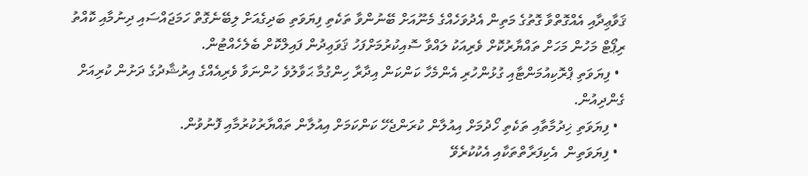ޤަވާޢިދާއި އެއްގޮތްވާ ގޮތުގެ މަތިން އެދުވަހެއްގެ މެނޫއަށް ބޭނުންވާ ތަކެތި ފިޔަވަތި ބަދިގެއަށް ލިބޭނެގޮތް ހަމަޖައްސައި ދިނުމާއި ކޮއްތު ރިޕޯޓް މަހުން މަހަށް ތައްޔާރުކޮށް ވެރިއަކު ލައްވާ ސޮއިކުރުމަށްފަހު ޤަވަޢިދުން ފައިލްކޮށް ބެލެހެއްޓުން.
  • ފިޔަވަތި ޕްރޮކިއުމަންޓާއި ގުޅުންހުރި އެންމެހާ ކަންކަން އިދާރާ ހިންގުމާ ޙަވާލުވެ ހުންނަވާ ވެރިއެއްގެ އިރުޝާދުގެ ދަށުން ކުރިއަށް ގެންދިއުން.
  • ފިޔަވަތި ޚިދުމާތާއި ތަކެތި ހޯދުމަށް އިއުލާން ކުރަންޖެހޭ ކަންކަމަށް އިއުލާން ތައްޔާރުކުރުމާއި ފޮނުވުން.
  • ފިޔަވަތިން  އެކިފަރާތްތަކާއި އެކުކުރެވޭ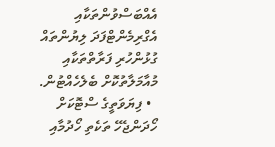އެއްބަސްވުންތަކާއި އެގްރިމެންޓްފަދަ ލިޔުންތައް ގުޅުންހުރި ފަރާތްތަކާއި މުއާމަލާތުކޮށް ބެލެހެއްޓުން.
  • ފިޔަވަތީގެ ސްޓޮކަށް ހޯދަންޖެހޭ ތަކެތި ހޯދުމާއި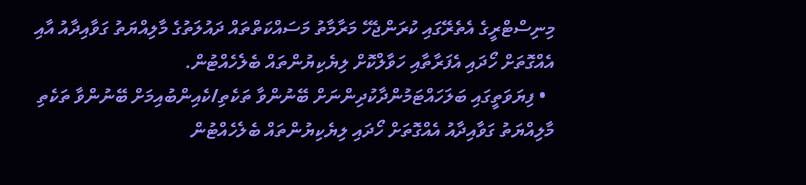މިނިސްޓްރީގެ އެތެރޭގައި ކުރަންޖެހޭ މަރާމާތު މަސައްކަތްތައް ދައުލަތުގެ މާލިއްޔަތު ގަވާއިދާއު އާއި އެއްގޮތަށް ހޯދައި އެފަރާތާއި ހަވާލްކޮށް ލިޔެކިޔުންތައް ބެލެހެއްޓުން.
  • ފިޔަވަތީގައި ބަލަހައްޓަމުންދާކުދިންނަށް ބޭނުންވާ ތަކެތި/ކެއިންބުއިމަށް ބޭނުންވާ ތަކެތި މާލިއްޔަތު ގަވާއިދާއު އެއްގޮތަށް ހޯދައި ލިޔެކިޔުންތައް ބެލެހެއްޓުން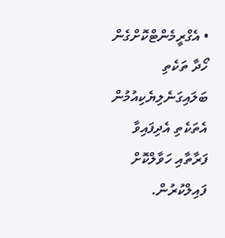• އެގްރީމެންޓްކޮށްގެން ހޯދާ ތަކެތި ބަލައިގަނެލިޔެކިއުމުން އެތަކެތި އެދިފައިވާ ފަރާތާއި ހަވާލްކޮށް ފައިލްކުރުން.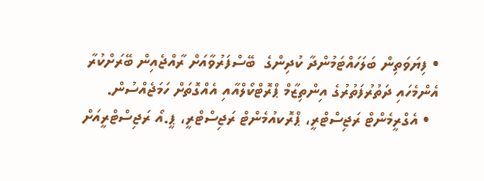• ފިޔަވަތިން ބަލަހައްޓަމުންދާ ކުދިންގެ  ބޭސްފަރުވާއަށް ރާއްޖެއިން ބޭރަށްކުރާ އެންމެހައި ދަތުރުފަތުރުގެ އިންތިޒާމް ޕްރޮޓްކޯލްއާއި އެއްގޮތަށް ހަމަޖެއްސުން.
  • އެގްރީމެންޓް ރަޖިސްޓްރީ، ޕްރޮކއުމެންޓް ރަޖިސްޓްރީ، ޕީ.އޯ ރަޖިސްޓްރީއަށް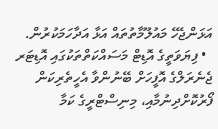އަޅަންޖެހޭ މައުލޫމާތުތައް އަޅާ އަދާހަމަކުރުން.
  • ފިޔަވަތީގެ އޮޑިޓް މަސައްކަތްތަކުގައި އޮޑިޓަރ ޖެނެރަލްގެ އޮފީހަށް ބޭނުންވާ އެހީތެރިކަން ފޯރުކޮށްދިނުމާއި، މިނިސްޓްރީގެ ކަމާ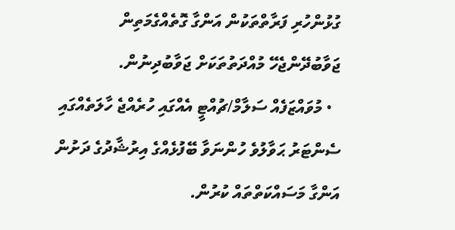ގުޅުންހުރި ފަރާތްތަކުން އަންގާ ގޮތެއްގެމަތިން ޖަވާބުދޭންޖެހޭ މުއްދަތުތަކަށް ޖަވާބުދިނުން.
  • މުވައްޒަފެއް ސަލާމް/ޗުއްޓީ އެއްގައި ހުރެއްޖެ ހާލަތެއްގައި ސެންޓަރު ޙަވާލުވެ ހުންނަވާ ބޭފުޅެއްގެ އިރުޝާދުގެ ދަށުން އަންގާ މަސައްކަތްތައް ކުރުން.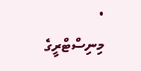• މިނިސްޓްރީގެ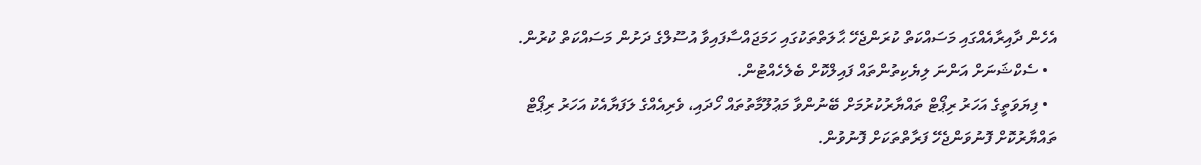އެހެން ދާއިރާއެއްގައި މަސައްކަތް ކުރަންޖެހޭ ޙާލަތްތަކުގައި ހަމަޖައްސާފައިވާ އުސޫލްގެ ދަށުން މަސައްކަތް ކުރުން.
  • ސެކްޝަނަށް އަންނަ ލިޔެކިތުންތައް ފައިލްކޮށް ބެލެހެއްޓުން.
  • ފިޔަވަތީގެ އަހަރު ރިޕޯޓް ތައްޔާރުކުރުމަށް ބޭނުންވާ މަޢުލޫމާތުތައް ހޯދައި، ވެރިއެއްގެ ލަފަޔާއެކު އަހަރު ރިޕޯޓް ތައްޔާރުކޮށް ފޮނުވަންޖެހޭ ފަރާތްތަކަށް ފޮނުވުން.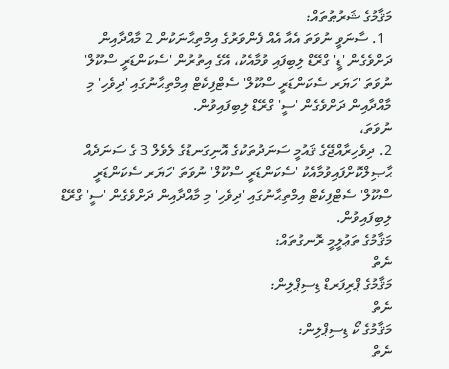މަޤާމުގެ ޝަރުޠުތައް:
  1. ސާނަވީ ނުވަތަ އެއާ އެއް ފެންވަރުގެ އިމްތިޙާނަކުން 2 މާއްދާއިން ދަށްވެގެން 'ޑީ' ގްރޭޑް ލިބިފައި ވުމާއެކު، އޭގެ އިތުރުން 'ސެކަންޑަރީ ސްކޫލް' ނުވަތަ 'ހަޔަރ ސެކަންޑަރީ ސްކޫލް' ސެޓްފިކެޓް އިމްތިޙާނުގައި 'ދިވެހި' މި މާއްދާއިން ދަށްވެގެން 'ސީ' ގްރޭޑް ލިބިފައިވުން.
ނުވަތަ،
2. ދިވެހިރާއްޖޭގެ ޤައުމީ ސަނަދުތަކުގެ އޮނިގަނޑުގެ ލެވެލް 3 ގެ ސަނަދެއް ޙާޞިލްކޮށްފައިވުމާއެކު 'ސެކަންޑަރީ ސްކޫލް' ނުވަތަ 'ހަޔަރ ސެކަންޑަރީ ސްކޫލް' ސެޓްފިކެޓް އިމްތިޙާނުގައި 'ދިވެހި' މި މާއްދާއިން ދަށްވެގެން 'ސީ' ގްރޭޑް ލިބިފައިވުން.
މަޤާމުގެ ތަޢުލީމީ ރޮނގުތައް:
ނެތް
މަޤާމުގެ ޕްރިފަރޑް ޑިސިޕްލިން:
ނެތް
މަޤާމުގެ ކޯ ޑިސިޕްލިން:
ނެތް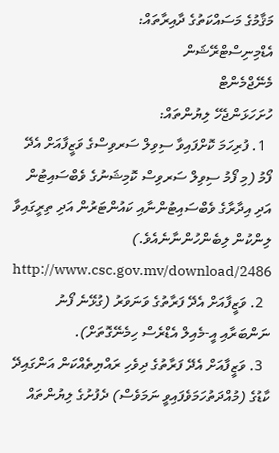މަޤާމުގެ މަސައްކަތުގެ ދާއިރާތައް:
އެޑްމިނިސްޓްރޭޝަން
މެނޭޖްމެންޓް
ހުށަހަޅަންޖެހޭ ލިޔުންތައް:
  1. ފުރިހަމަ ކޮށްފައިވާ ސިވިލް ސަރވިސްގެ ވަޒީފާއަށް އެދޭ ފޯމު (މި ފޯމު ސިވިލް ސަރވިސް ކޮމިޝަނުގެ ވެބްސައިޓުން އަދި އިދާރާގެ ވެބްސައިޓުންނާއި ކައުންޓަރުން އަދި ތިރީގައިވާ ލިންކުން ލިބެންހުންނާނެއެވެ.) http://www.csc.gov.mv/download/2486
  2. ވަޒީފާއަށް އެދޭ ފަރާތުގެ ވަނަވަރު (ގުޅޭނެ ފޯނު ނަންބަރާއި އީ-މެއިލް އެޑްރެސް ހިމެނޭގޮތަށް).
  3. ވަޒީފާއަށް އެދޭ ފަރާތުގެ ދިވެހި ރައްޔިތެއްކަން އަންގައިދޭ ކާޑުގެ (މުއްދަތުހަމަވެފައިވީ ނަމަވެސް) ދެފުށުގެ ލިޔުންތައް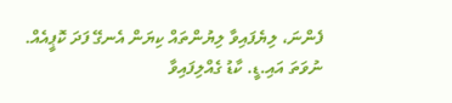ފެންނަ، ލިޔެފައިވާ ލިޔުންތައް ކިޔަން އެނގޭ ފަދަ ކޮޕީއެއް. ނުވަތަ އައި.ޑީ. ކާޑު ގެއްލިފައިވާ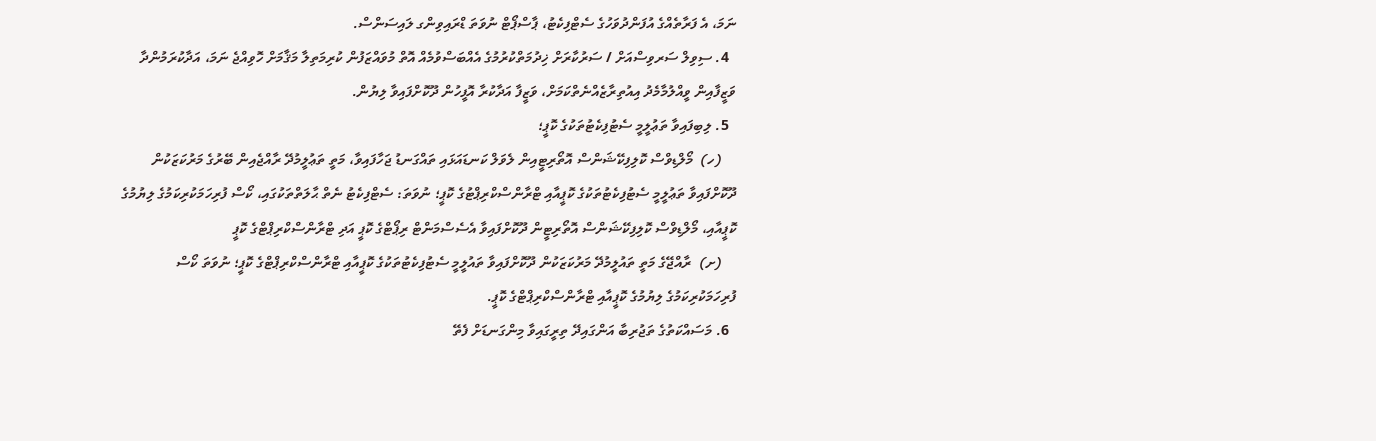ނަމަ، އެ ފަރާތެއްގެ އުފަންދުވަހުގެ ސެޓްފިކެޓު، ޕާސްޕޯޓް ނުވަތަ ޑްރައިވިންގ ލައިސަންސް.
  4. ސިވިލް ސަރވިސްއަށް / ސަރުކާރަށް ޚިދުމަތްކުރުމުގެ އެއްބަސްވުމެއް އޮތް މުވައްޒަފުން ކުރިމަތިލާ މަޤާމަށް ހޮވިއްޖެ ނަމަ، އަދާކުރަމުންދާ ވަޒީފާއިން ވީއްލުމާމެދު އިއުތިރާޒެއްނެތްކަމަށް، ވަޒީފާ އަދާކުރާ އޮފީހުން ދޫކޮށްފައިވާ ލިޔުން.
  5. ލިބިފައިވާ ތަޢުލީމީ ސެޓުފިކެޓުތަކުގެ ކޮޕީ؛
    (ހ)  މޯލްޑިވްސް ކޮލިފިކޭޝަންސް އޮތޯރިޓީއިން ލެވަލް ކަނޑައަޅައި ތައްގަނޑު ޖަހާފައިވާ، މަތީ ތަޢުލީމުދޭ ރާއްޖެއިން ބޭރުގެ މަރުކަޒަކުން ދޫކޮށްފައިވާ ތަޢުލީމީ ސެޓުފިކެޓުތަކުގެ ކޮޕީއާއި ޓްރާންސްކްރިޕްޓުގެ ކޮޕީ؛ ނުވަތަ: ސެޓްފިކެޓު ނެތް ޙާލަތްތަކުގައި، ކޯސް ފުރިހަމަކުރިކަމުގެ ލިޔުމުގެ ކޮޕީއާއި، މޯލްޑިވްސް ކޮލިފިކޭޝަންސް އޮތޯރިޓީން ދޫކޮށްފައިވާ އެސެސްމަންޓް ރިޕޯޓްގެ ކޮޕީ އަދި ޓްރާންސްކްރިޕްޓްގެ ކޮޕީ
    (ށ)  ރާއްޖޭގެ މަތީ ތައުލީމުދޭ މަރުކަޒަކުން ދޫކޮށްފައިވާ ތައުލީމީ ސެޓުފިކެޓުތަކުގެ ކޮޕީއާއި ޓްރާންސްކްރިޕްޓްގެ ކޮޕީ؛ ނުވަތަ ކޯސް ފުރިހަމަކުރިކަމުގެ ލިޔުމުގެ ކޮޕީއާއި ޓްރާންސްކްރިޕްޓްގެ ކޮޕީ.
  6. މަސައްކަތުގެ ތަޖުރިބާ އަންގައިދޭ ތިރީގައިވާ މިންގަނޑަށް ފެތޭ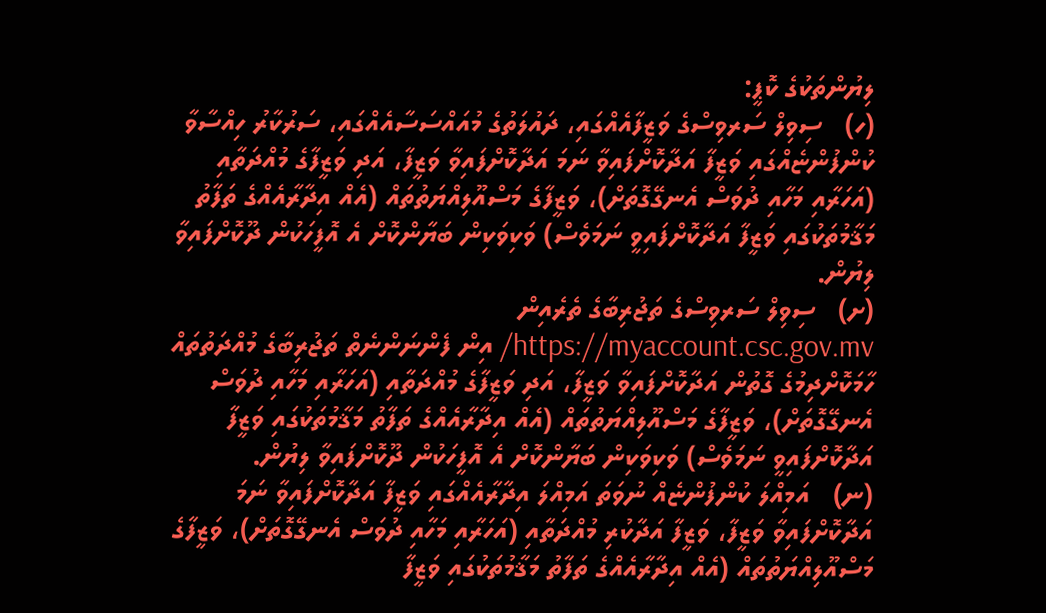ލިޔުންތަކުގެ ކޮޕީ:
(ހ)   ސިވިލް ސަރވިސްގެ ވަޒީފާއެއްގައި، ދައުލަތުގެ މުއައްސަސާއެއްގައި، ސަރުކާރު ހިއްސާވާ ކުންފުންޏެއްގައި ވަޒީފާ އަދާކޮށްފައިވާ ނަމަ އަދާކޮށްފައިވާ ވަޒީފާ، އަދި ވަޒީފާގެ މުއްދަތާއި (އަހަރާއި މަހާއި ދުވަސް އެނގޭގޮތަށް)، ވަޒީފާގެ މަސްއޫލިއްޔަތުތައް (އެއް އިދާރާއެއްގެ ތަފާތު މަޤާމުތަކުގައި ވަޒީފާ އަދާކޮށްފައިވީ ނަމަވެސް) ވަކިވަކިން ބަޔާންކޮށް އެ އޮފީހަކުން ދޫކޮށްފައިވާ ލިޔުން.
(ށ)   ސިވިލް ސަރވިސްގެ ތަޖުރިބާގެ ތެރެއިން https://myaccount.csc.gov.mv/ އިން ފެންނަންނެތް ތަޖުރިބާގެ މުއްދަތުތައް ހާމަކޮށްދިމުގެ ގޮތުން އަދާކޮށްފައިވާ ވަޒީފާ، އަދި ވަޒީފާގެ މުއްދަތާއި (އަހަރާއި މަހާއި ދުވަސް އެނގޭގޮތަށް)، ވަޒީފާގެ މަސްއޫލިއްޔަތުތައް (އެއް އިދާރާއެއްގެ ތަފާތު މަޤާމުތަކުގައި ވަޒީފާ އަދާކޮށްފައިވީ ނަމަވެސް) ވަކިވަކިން ބަޔާންކޮށް އެ އޮފީހަކުން ދޫކޮށްފައިވާ ލިޔުން.
(ނ)   އަމިއްލަ ކުންފުންޏެއް ނުވަތަ އަމިއްލަ އިދާރާއެއްގައި ވަޒީފާ އަދާކޮށްފައިވާ ނަމަ އަދާކޮށްފައިވާ ވަޒީފާ، ވަޒީފާ އަދާކުރި މުއްދަތާއި (އަހަރާއި މަހާއި ދުވަސް އެނގޭގޮތަށް)، ވަޒީފާގެ މަސްއޫލިއްޔަތުތައް (އެއް އިދާރާއެއްގެ ތަފާތު މަޤާމުތަކުގައި ވަޒީފާ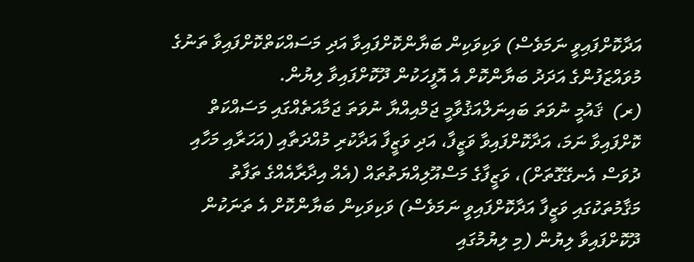އަދާކޮށްފައިވީ ނަމަވެސް) ވަކިވަކިން ބަޔާންކޮށްފައިވާ އަދި މަސައްކަތްކޮށްފައިވާ ތަނުގެ މުވައްޒަފުންގެ އަދަދު ބަޔާންކޮށް އެ އޮފީހަކުން ދޫކޮށްފައިވާ ލިޔުން.
(ރ)  ޤައުމީ ނުވަތަ ބައިނަލްއަޤުވާމީ ޖަމްއިއްޔާ ނުވަތަ ޖަމާއަތެއްގައި މަސައްކަތް ކޮށްފައިވާ ނަމަ، އަދާކޮށްފައިވާ ވަޒީފާ، އަދި ވަޒީފާ އަދާކުރި މުއްދަތާއި (އަހަރާއި މަހާއި ދުވަސް އެނގޭގޮތަށް)، ވަޒީފާގެ މަސްއޫލިއްޔަތުތައް (އެއް އިދާރާއެއްގެ ތަފާތު މަޤާމުތަކުގައި ވަޒީފާ އަދާކޮށްފައިވީ ނަމަވެސް) ވަކިވަކިން ބަޔާންކޮށް އެ ތަނަކުން ދޫކޮށްފައިވާ ލިޔުން (މި ލިޔުމުގައި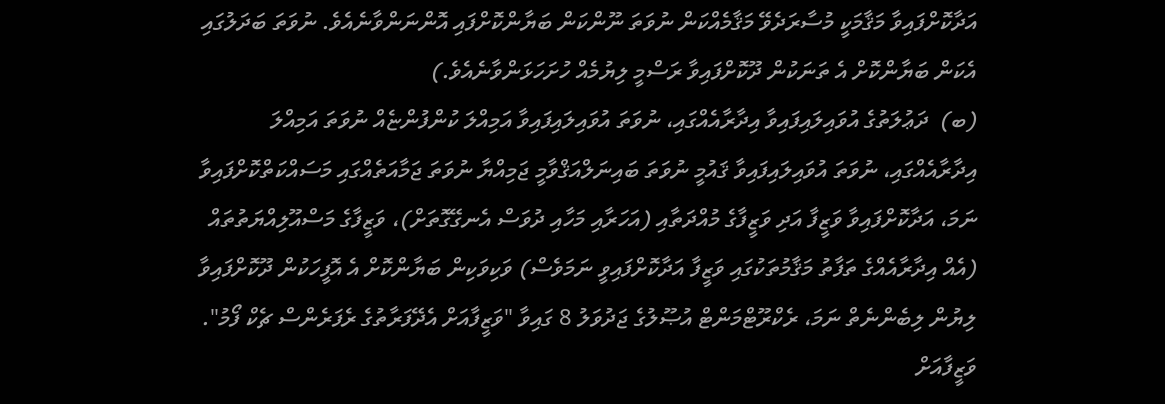އަދާކޮށްފައިވާ މަޤާމަކީ މުސާރަދެވޭ މަޤާމެއްކަން ނުވަތަ ނޫންކަން ބަޔާންކޮށްފައި އޮންނަންވާނެއެވެ. ނުވަތަ ބަދަލުގައި އެކަން ބަޔާންކޮށް އެ ތަނަކުން ދޫކޮށްފައިވާ ރަސްމީ ލިޔުމެއް ހުށަހަޅަންވާނެއެވެ.)
(ބ)  ދަޢުލަތުގެ އުވައިލައިފައިވާ އިދާރާއެއްގައި، ނުވަތަ އުވައިލައިފައިވާ އަމިއްލަ ކުންފުންޏެއް ނުވަތަ އަމިއްލަ އިދާރާއެއްގައި، ނުވަތަ އުވައިލައިފައިވާ ޤައުމީ ނުވަތަ ބައިނަލްއަޤްވާމީ ޖަމިއްޔާ ނުވަތަ ޖަމާއަތެއްގައި މަސައްކަތްކޮށްފައިވާ ނަމަ، އަދާކޮށްފައިވާ ވަޒީފާ އަދި ވަޒީފާގެ މުއްދަތާއި (އަހަރާއި މަހާއި ދުވަސް އެނގޭގޮތަށް)، ވަޒީފާގެ މަސްއޫލިއްޔަތުތައް (އެއް އިދާރާއެއްގެ ތަފާތު މަޤާމުތަކުގައި ވަޒީފާ އަދާކޮށްފައިވީ ނަމަވެސް) ވަކިވަކިން ބަޔާންކޮށް އެ އޮފީހަކުން ދޫކޮށްފައިވާ ލިޔުން ލިބެންނެތް ނަމަ، ރެކްރޫޓްމަންޓް އުޞޫލުގެ ޖަދުވަލު 8 ގައިވާ "ވަޒީފާއަށް އެދޭފަރާތުގެ ރެފަރެންސް ޗެކް ފޯމު".
ވަޒީފާއަށް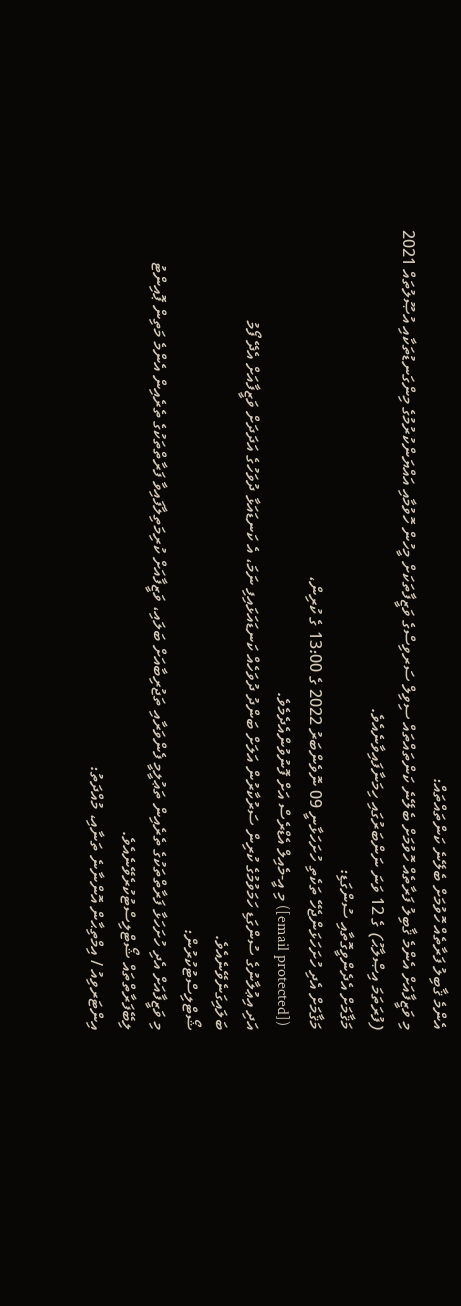އެންމެ ޤާބިލު ފަރާތެއް ހޮވުމަށް ބެލޭނެ ކަންތައްތައް:
މި ވަޒީފާއަށް އެންމެ ޤާބިލު ފަރާތެއް ހޮވުމަށް ބެލޭނެ ކަންތައްތައް ސިވިލް ސަރވިސްގެ ވަޒީފާތަކަށް މީހުން ހޮވުމާއި އައްޔަންކުރުމުގެ މިންގަނޑުތަކާއި އުޞޫލުތައް 2021 (ފުރަތަމަ އިޞްލާޙު) ގެ 12 ވަނަ ނަންބަރުގައި ހިމަނާފައިވާނެއެވެ.
މަޤާމަށް އެދެންވީގޮތާއި ސުންގަޑި:
މަޤާމަށް އެދި ހުށަހަޅަންޖެހޭ ތަކެތި ހުށަހަޅާނީ 09 ނޮވެންބަރު 2022 ގެ 13:00 ގެ ކުރިން،
 ([email protected]) މި އީ-މެއިލް އެޑްރެސް އަށް ފޮނުވުންއެދެމެވެ.
އަދި އިޢުލާނުގެ ސުންގަޑި ހަމަވުމުގެ ކުރިން ސަރުކާރުން އަލަށް ބަންދު ދުވަހެއް ކަނޑައަޅައިފި ނަމަ، އެ ކަނޑައަޅާ ދުވަހުގެ އަދަދަށް ވަޒީފާއަށް އެދޭ ފޯމު ބަލައިގަނެވޭނެއެވެ.
ޝޯޓްލިސްޓުކުރުން:
މި ވަޒީފާއަށް އެދި ހުށަހަޅާ ފަރާތްތަކުގެ ތެރެއިން ތަޢުލީމީ ފެންވަރާއި ތަޖުރިބާއަށް ބަލައި، ވަޒީފާއަށް ކުރިމަތިލާފައިވާ ފަރާތްތަކުގެ ތެރެއިން އެންމެ މަތިން ޕޮއިންޓު ލިބޭފަރާތްތައް ޝޯޓްލިސްޓުކުރެވޭނެއެވެ.
އިންޓަރވިއު / އިމްތިޙާން އޮންނާނެ ތަނާއި، މުއްދަތު: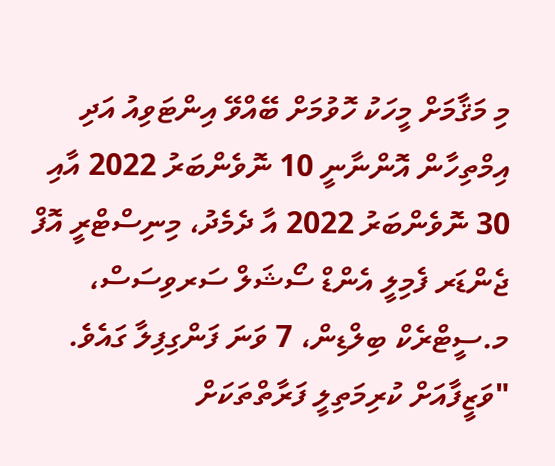މި މަޤާމަށް މީހަކު ހޮވުމަށް ބޭއްވޭ އިންޓަވިއު އަދި އިމްތިހާން އޮންނާނީ 10 ނޮވެންބަރު 2022 އާއި 30 ނޮވެންބަރު 2022 އާ ދެމެދު، މިނިސްޓްރީ އޮފް ޖެންޑަރ ފެމިލީ އެންޑް ސޯޝަލް ސަރވިސަސް، މ.ސީޓްރެކް ބިލްޑިން، 7 ވަނަ ފަންގިފިލާ ގައެވެ.
"ވަޒީފާއަށް ކުރިމަތިލީ ފަރާތްތަކަށް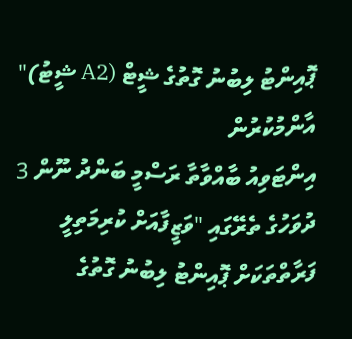ޕޮއިންޓު ލިބުނު ގޮތުގެ ޝީޓް (A2 ޝީޓު)" އާންމުކުރުން
އިންޓަވިއު ބާއްވާތާ ރަސްމީ ބަންދު ނޫން 3 ދުވަހުގެ ތެރޭގައި "ވަޒީފާއަށް ކުރިމަތިލީ ފަރާތްތަކަށް ޕޮއިންޓު ލިބުނު ގޮތުގެ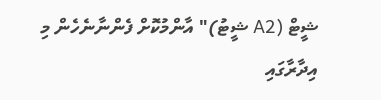ޝީޓް (A2 ޝީޓު)" އާންމުކޮށް ފެންނާނެހެން މި އިދާރާގައި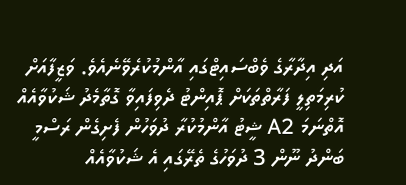އަދި އިދާރާގެ ވެބްސައިޓްގައި އާންމުކުރެވޭނެއެވެ. ވަޒީފާއަށް ކުރިމަތިލީ ފަރާތްތަކަށް ޕޮއިންޓު ދެވިފައިވާ ގޮތާމެދު ޝަކުވާއެއް އޮތްނަމަ A2 ޝީޓު އާންމުކުރާ ދުވަހުން ފެށިގެން ރަސްމީ ބަންދު ނޫން 3 ދުވަހުގެ ތެރޭގައި އެ ޝަކުވާއެއް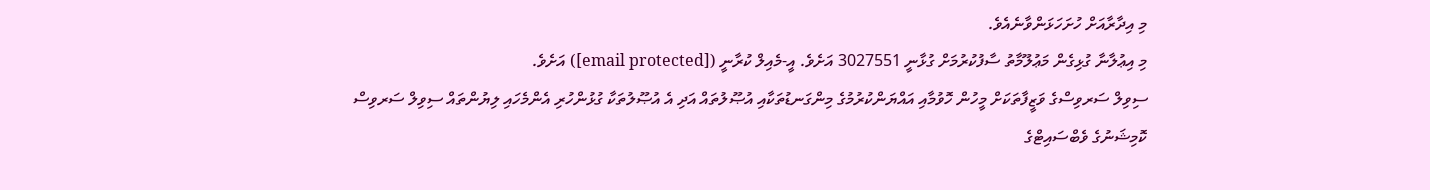މި އިދާރާއަށް ހުށަހަޅަންވާނެއެވެ.
މި އިޢުލާނާ ގުޅިގެން މަޢުލޫމާތު ސާފުކުރުމަށް ގުޅާނީ 3027551 އަށެވެ. އީ-މެއިލް ކުރާނީ ([email protected]) އަށެވެ.
ސިވިލް ސަރވިސްގެ ވަޒީފާތަކަށް މީހުން ހޮވުމާއި އައްޔަންކުރުމުގެ މިންގަނޑުތަކާއި އުޞޫލުތައް އަދި އެ އުޞޫލުތަކާ ގުޅުންހުރި އެންމެހައި ލިޔުންތައް ސިވިލް ސަރވިސް ކޮމިޝަނުގެ ވެބްސައިޓްގެ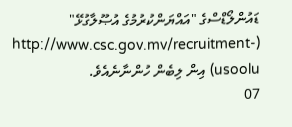ޑައުންލޯޑްސްގެ "އައްޔަންކުރުމުގެ އުޞޫލާގުޅޭ" (http://www.csc.gov.mv/recruitment-usoolu) އިން ލިބެން ހުންނާނެއެވެ.
07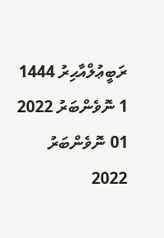ރަބީޢުލްއާޙިރު 1444
1 ނޮވެންބަރު 2022
01 ނޮވެންބަރު 2022